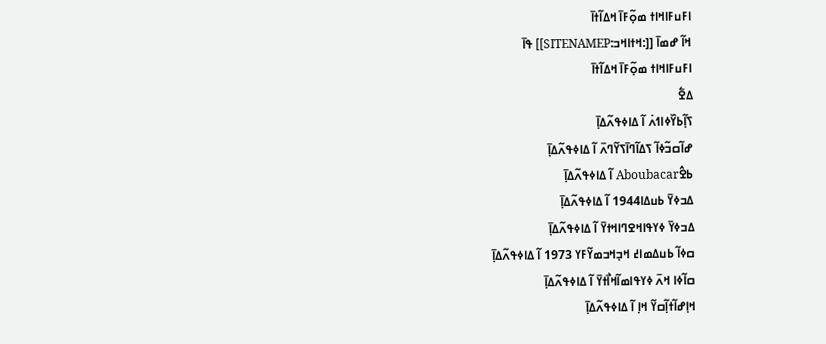ߊߓߎߓߊߞߊߙ ߘߋ߲߬ߓߊ߫ ߞߡߊ߬ߙߊ߫
ߞߊ߬ ߝߘߊ߫ [[:ߞߙߊߞߏ:SITENAMEP]] ߟߊ߫
ߊߓߎߓߊߞߊߙ ߘߋ߲߬ߓߊ߫ ߞߡߊ߬ߙߊ߫
ߡߐ߱
ߖߊ߲߬ߕߌ߰ߦߊߗߍ߭ ߊ߬ ߡߊߦߟߍ߬ߡߊ߲߫
ߝߊ߬ߛߏ߬ߦߊ߬ ߖߡߊ߬ߣߊ߫ߖߌ߬ߣߍ߫ ߊ߬ ߡߊߦߟߍ߬ߡߊ߲߫
ߕߐ߮Aboubacar ߊ߬ ߡߊߦߟߍ߬ߡߊ߲߫
ߡߏߦߌ߫ ߕߎߡߊ1944 ߊ߬ ߡߊߦߟߍ߬ߡߊ߲߫
ߡߏߦߌ߫ ߦߌߟߊߞߐߣߊߞߙߌ߫ ߊ߬ ߡߊߦߟߍ߬ߡߊ߲߫
ߛߦߊ߬ ߕߎߡߘߊ߄ ߞߏ߲ߞߏߘߌ߬ߓߌ 1973 ߊ߬ ߡߊߦߟߍ߬ߡߊ߲߫
ߛߊ߬ߦߊ ߞߍ߫ ߦߌߟߊߘߊ߬ߞߊ߯ߙߌ߫ ߊ߬ ߡߊߦߟߍ߬ߡߊ߲߫
ߞߊ߲ߝߊ߬ߙߊ߲߬ߛߌ߬ ߞߊ߲ ߊ߬ ߡߊߦߟߍ߬ߡߊ߲߫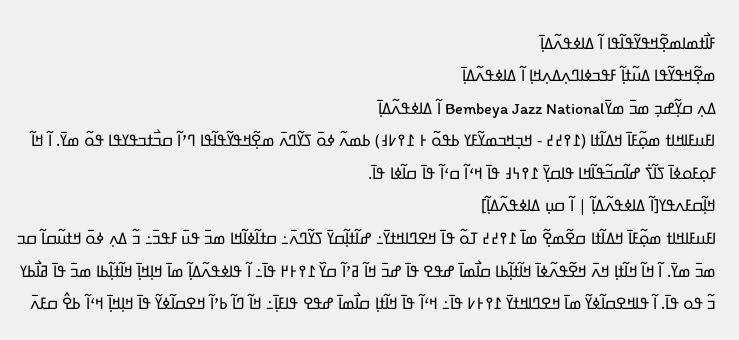ߓߊ߯ߙߘߊߘߐ߲߬ߞߟߌ߬ߟߊ߬ߟߊ ߊ߬ ߡߊߦߟߍ߬ߡߊ߲߫
ߘߐ߲߬ߞߟߌ߬ߟߊ ߡߎ߬ߙߊ߲߬ ߓߟߏߦߊߣߍ߲ߡߍ߲ߞߊ߲ ߊ߬ ߡߊߦߟߍ߬ߡߊ߲߫
ߡߍ߲ ߛߌ߲߬ߝߏ߲ ߘߏ߫ ߘߌ߫Bembeya Jazz National ߊ߬ ߡߊߦߟߍ߬ߡߊ߲߫
ߊߓߎߓߊߞߊߙ ߘߋ߲߬ߓߊ߫ ߞߡߊ߬ߙߊ (߁߉߄߄ - ߞߏ߲ߞߏߘߌ߬ߓߌ ߕߟߋ߬ ߅ ߁߉߇߃) ߕߘߍ߬ ߦߋ߫ ߖߌ߬ߣߍ߫ ߘߐ߲߬ߞߟߌ߬ߟߊ߬ߟߊ ߣߴߊ߬ ߛߏ߯ߙߏߟߌߟߊ ߟߋ߬ ߘߌ߫. ߊ߬ ߞߊ߬ ߓߋ߲ߓߋߦߊ߫ ߖߊ߬ߖ߭ ߝߊ߬ߛߏ߬ߟߊ߬ߞߊ ߟߊߛߌ߲߫ ߁߉߆߃ ߟߊ߫ ߞߵߊ߬ ߛߵߊ߬ ߟߊ߫ ߛߊ߬ߦߊ ߟߊ߫.
ߞߊ߲߬ߛߓߍߟߌ[ߊ߬ ߡߊߦߟߍ߬ߡߊ߲߬ | ߊ߬ ߛߎ߲ ߡߊߦߟߍ߬ߡߊ߲߬]
ߊߓߎߓߊߞߊߙ ߘߋ߲߬ߓߊ߫ ߞߡߊ߬ߙߊ ߛߐ߬ߘߐ߲߬ ߘߊ߫ ߁߉߄߄ ߠߋ߬ ߟߊ߫ ߞߐߣߊߞߙߌ߫߸ ߝߊ߬ߙߊ߲߬ߛߌ߫ ߖߌ߬ߣߍ߫߸ ߛߙߊ߬ߦߊ߬ߞߊ ߘߏ߫ ߟߎ߫ ߓߟߏ߫߸ ߏ߬ ߡߍ߲ ߦߋ߫ ߞߙߎ߬ߛߊ߬ ߛߏ ߘߏ߫ ߘߌ߫. ߊ߬ ߞߊ߬ ߞߊ߬ߙߊ߲ ߞߍ߫ ߞߐ߬ߟߍ߬ߦߊ߫ ߞߊ߬ߙߊ߲߬ߕߊ ߛߊ߯ߘߊ߫ ߝߟߐ ߟߊ߫ ߝߏ߫ ߞߊ߬ ߥߴߊ߬ ߛߌ߰ ߁߉߅߂ ߟߊ߫߸ ߊ߬ ߟߊߦߟߍ߬ߡߊ߲߬ ߘߊ߫ ߞߊ߲ߞߊ߲߫ ߞߊ߬ߙߊ߲߬ߕߊ ߘߏ߫ ߟߊ߫ ߥߊ߯ߕߌ ߏ߬ ߟߋ ߟߊ߫. ߊ߬ ߟߊߞߐߛߊ߬ߦߌ߬ ߘߊ߫ ߞߐߣߊߞߙߌ߫ ߁߉߅߇ ߟߊ߫߸ ߞߵߊ߬ ߟߊ߫ ߞߊ߬ߙߊ߲ ߛߊ߯ߘߊ߫ ߝߟߐ ߟߊߓߊ߲߫߸ ߞߊ߬ ߣߊ߬ ߕߴߊ߬ ߞߐߛߊ߬ߦߌ߬ ߟߊ߫ ߞߊ߲ߞߊ߲߫ ߞߵߊ߬ ߕߐ߮ ߛߓߍ߫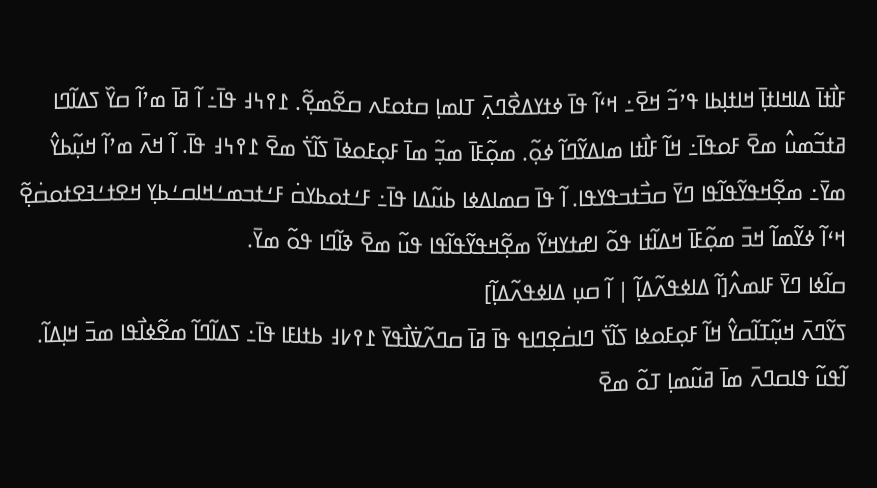ߓߊ߯ߙߊ߫ ߡߊߞߊߙߊ߲߫ ߞߊߙߊ߲ߕߊ ߟߴߏ߬ ߞߐ߫߸ ߞߵߊ߬ ߟߊ߫ ߦߙߌߡߐ߯ߣߍ߲߫ ߠߊߘߊ߲ ߛߙߋߓߍ ߛߐ߬ߘߐ߲߬. ߁߉߆߃ ߟߊ߫߸ ߊ߬ ߥߊ߫ ߘߴߊ߬ ߛߌ߰ ߖߡߊ߬ߣߊ ߥߙߏ߬ߘߎ߮ ߘߐ߫ ߓߋߟߊ߫߸ ߞߊ߬ ߓߊ߯ߙߊ ߘߊߡߌ߬ߣߊ߬ ߦߋ߲߬. ߘߋ߲߬ߓߊ߫ ߘߏ߲߬ ߘߊ߫ ߓߋ߲ߓߋߦߊ߫ ߖߊ߬ߖ߭ ߘߐ߫ ߁߉߆߃ ߟߊ߫. ߊ߬ ߞߍ߫ ߘߴߊ߬ ߞߎ߲߬ߕߌ߮ ߘߌ߫߸ ߘߐ߲߬ߞߟߌ߬ߟߊ߬ߟߊ ߣߌ߫ ߛߏ߯ߙߏߟߌߟߊ. ߊ߬ ߟߊ߫ ߛߘߊߡߦߊ ߕߎ߬ߡߊ ߟߊ߫߸ ߓߑߙߋߕߌߛ߭ ߓߑߙߏߘߑߞߊߛߑߕߌ߲ ߞߐߙߑߔߐߙߋߛ߭ߐ߲߬ ߞߵߊ߬ ߦߌ߬ߘߊ߬ ߞߏ߫ ߘߋ߲߬ߓߊ߫ ߞߡߊ߬ߙߊ ߟߋ߬ ߊߝߙߌߞߌ߬ ߘߐ߲߬ߞߟߌ߬ߟߊ߬ߟߊ ߟߎ߬ ߘߐ߫ ߢߊ߬ߣߊ ߟߋ߬ ߘߌ߫.
ߛߊ߬ߦߊ ߣߌ߫ ߓߊߘߍ߮[ߊ߬ ߡߊߦߟߍ߬ߡߊ߲߬ | ߊ߬ ߛߎ߲ ߡߊߦߟߍ߬ߡߊ߲߬]
ߖߌ߬ߣߍ߫ ߞߎ߲߬ߠߊ߬ߛߌ߮ ߞߊ߬ ߓߋ߲ߓߋߦߊ ߖߊ߬ߖ߭ ߣߊߛ߭ߐ߲ߣߊߟ ߟߊ߫ ߥߊ߫ ߛߣߍ߬ߜ߭ߊ߯ߟߌ߫ ߁߉߇߃ ߕߙߊߓߊ ߟߊ߫߸ ߖߡߊ߬ߣߊ߬ ߘߐ߬ߦߊ߯ߟߊ ߘߏ߫ ߞߊ߲ߡߊ߬. ߊ߬ߟߎ߬ ߟߊߛߣߍ߫ ߘߊ߫ ߥߎ߬ߘߊ߲ ߠߋ߬ ߘߐ߫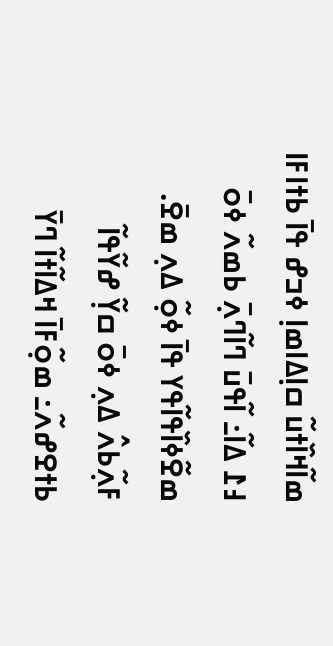ߘߊ߬ߞߊ߰ߙߎ߬ ߛߊ߲ߡߊߘߊ߲ ߦߏߝ ߟߊ߫ ߕߙߊߓߊ ߃߁ ߡߊ߬߸ ߊ߬ߟߎ߫ ߣߊ߬ߣߍ߲߫ ߕߘߍ߬ ߦߋ߫ ߘߐ߬ߦߊ߰ߟߊ߬ߟߌ ߟߊ߫ ߦߋ߲߬ ߡߍ߲ ߘߐ߫. ߓߍ߲߬ߕߍ߮ ߡߍ߲ ߦߋ߫ ߛߌ߲߬ ߝߌ߬ߟߊ߬ ߕߙߐߝߍ߬߸ ߘߋ߲߬ߓߊ߫ ߞߡߊ߬ߙߊ߬ ߣߌ߫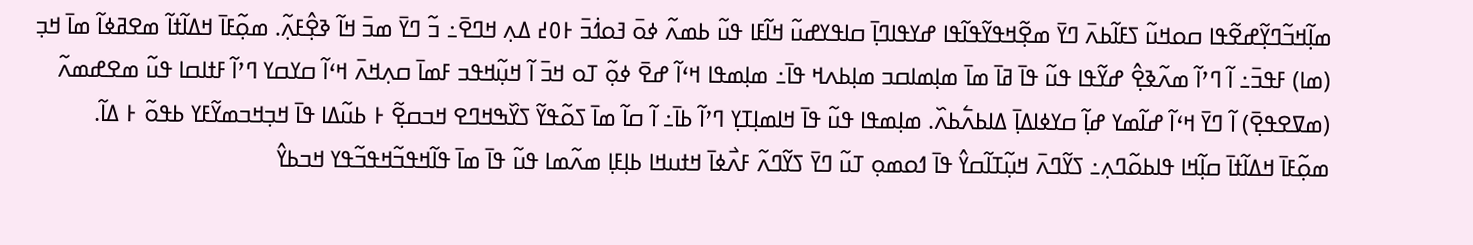ߘߊ߲߬ߞߏ߬ߣߌ߲߬ߝߐ߬ߟߊ ߛߋߞߎ߬ ߖߓߊ߬ߕߍ߫ ߣߌ߫ ߘߐ߲߬ߞߟߌ߬ߟߊ߬ߟߊ ߝߌߟߊߣߊ߲߫ ߛߊߟߌߝߎ߬ ߞߊ߬ߓߊ ߟߎ߬ ߕߘߍ߬ ߦߋ߫ ߔߋߗ߭ߏ߫ ߅߀߄ ߡߍ߲ ߞߣߐ߫߸ ߏ߬ ߣߌ߫ ߘߏ߫ ߞߊ߬ ߢߐ߲߮ߓߍ߲߬. ߘߋ߲߬ߓߊ߫ ߞߡߊ߬ߙߊ߬ ߘߐߥߦߊ߬ ߘߊ߫ ߞߏ߲ (ߘߊ) ߓߟߏ߫߸ ߊ߬ ߣߴߊ߬ ߘߍ߬ߢߐ߲߮ ߝߌ߬ߟߊ ߟߎ߬ ߟߊ߫ ߥߊ߫ ߘߊ߫ ߘߊ߲ߘߊߛߏ ߘߊ߲ߕߍߞ ߟߊ߫߸ ߘߊ߲ߘߟߊ ߞߵߊ߬ ߝߐ߫ ߦߋ߲߬ ߠߋ ߞߏ߫ ߊ߬ ߞߎ߲߬ߞߟߏ ߓߘߊ߫ ߛߍ߲ߞߍ߫ ߞߵߊ߬ ߛߌߛߌ ߣߴߊ߬ ߓߙߊߛߊ ߟߎ߬ ߘߐߝߘߍ߬ (ߘߜߐߟߐ߲߫) ߊ߬ ߣߌ߫ ߞߵߊ߬ ߝߊ߬ߘߌ ߝߊ߲߬ ߛߌߦߊߡߊ߲߫ ߡߊߕߍ߱ߕߍ߰. ߘߊ߲ߘߟߊ ߟߎ߬ ߟߊ߫ ߞߊߘߊ߲ߠߌ߲ ߣߴߊ߬ ߕߊ߫߸ ߊ߬ ߛߊ߬ ߘߊ߫ ߖߋ߬ߟߌ߬ ߖߌ߰ߒߞߣߐ ߞߏߛߐ߲߬ ߅ ߕߎ߬ߡߊ ߟߊ߫ ߞߏ߲ߞߏߘߌ߬ߓߌ ߕߟߋ߬ ߅ ߡߊ߬.
ߘߋ߲߬ߓߊ߫ ߞߡߊ߬ߙߊ߫ ߛߊ߲߬ߞߊ ߟߊߕߋ߬ߣߍ߲߸ ߖߌ߬ߣߍ߫ ߞߎ߲߬ߠߊ߬ߛߌ߮ ߟߊ߫ ߗߋߘߋ߲ ߠߎ߬ ߣߌ߫ ߖߌ߬ߣߍ߬ ߓߍ߯ߦߊ߫ ߞߙߎߞߊ ߕߊ߲ߓߊ߲ ߘߍ߬ߘߊ ߟߎ߬ ߟߊ߫ ߘߊ߫ ߟߊ߬ߞߟߏ߬ߞߟߏ߬ߟߌ ߞߏߕߌ߮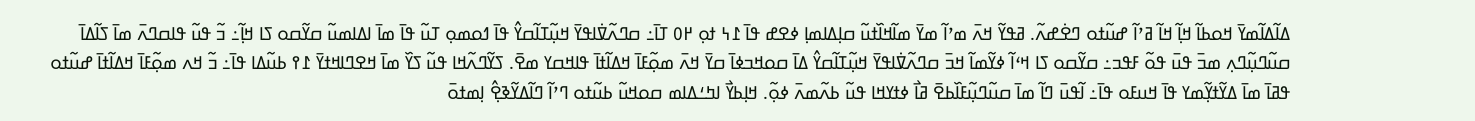ߡߊ߬ߡߊ߬ߘߌ߫ ߞߋߕߊ߬ ߞߊ߲߬ ߞߊ߬ ߥߴߊ߬ ߝߎ߬ߙߋ ߣߐ߭ߝߍ߬. ߥߟߌ߬ ߞߍ߫ ߘߴߊ߬ ߘߌ߫ ߘߊ߬ߞߊ߰ߙߎ߬ ߛߊ߲ߡߊߘߊ߲ ߦߐߝ ߟߊ߫ ߁߆ ߙߋ߲ ߂߀ ߠߊ߫߸ ߛߣߍ߬ߜ߭ߊߟߌ߫ ߞߎ߲߬ߠߊ߬ߛߌ߮ ߟߊ߫ ߗߋߘߋ߲ ߠߎ߬ ߟߊ߫ ߘߊ߫ ߊߡߊߘߎ߬ ߛߌ߬ߛߋ ߖߊ ߞߊ߲߬߸ ߏ߬ ߟߎ߬ ߟߊߛߣߍ߫ ߘߊ߫ ߖߊ߬ߡߊ߫ ߛߎ߬ߣߎ߲߬ߣߍ߲ ߘߏ߫ ߟߎ߫ ߟߋ߬ ߓߟߏ߸ ߛߌ߬ߛߋ ߖߊ ߞߵߊ߬ ߦߌ߬ߘߊ߬ ߞߏ߫ ߛߣߍ߬ߜ߭ߊߟߌ߫ ߞߎ߲߬ߠߊ߬ߛߌ߮ ߡߊ߫ ߛߋߞߏߦߊ߫ ߛߌ߫ ߞߍ߫ ߘߋ߲߬ߓߊ߫ ߞߡߊ߬ߙߊ߫ ߟߊߞߛߌ ߘߐ߫. ߖߌ߬ߣߍ߬ߞߊ ߟߎ߬ ߖߌ߰ ߘߊ߫ ߞߐߣߊߞߙߌ߫ ߁߉ ߕߎ߬ߡߊ ߟߊ߫߸ ߏ߬ ߞߍ ߘߋ߲߬ߓߊ߫ ߞߡߊ߬ߙߊ߫ ߝߎ߬ߙߋ ߟߥߊ߫ ߘߊ߫ ߡߌ߬ߙߌ߲߬ߘߌ ߟߊ߫ ߞߎߓߋ ߟߊ߫߸ ߊ߬ߟߎ߫ ߣߊ߬ ߘߊ߫ ߛߎ߬ߣߎ߲߬ߓߊ߰ߕߐ߫ ߥߊ߯ ߦߙߌߞߊ ߟߎ߬ ߕߍ߬ߘߍ߫ ߦߋ߲߬. ߞߊ߲ߕߌ߯ ߊߤߑߡߊߘ ߛߋߞߎ߬ ߕߎ߬ߙߋ ߣߴߊ߬ ߣߊ߬ߡߌ߬ߢߐ߲߮ ߊ߲ߘߙߋ߫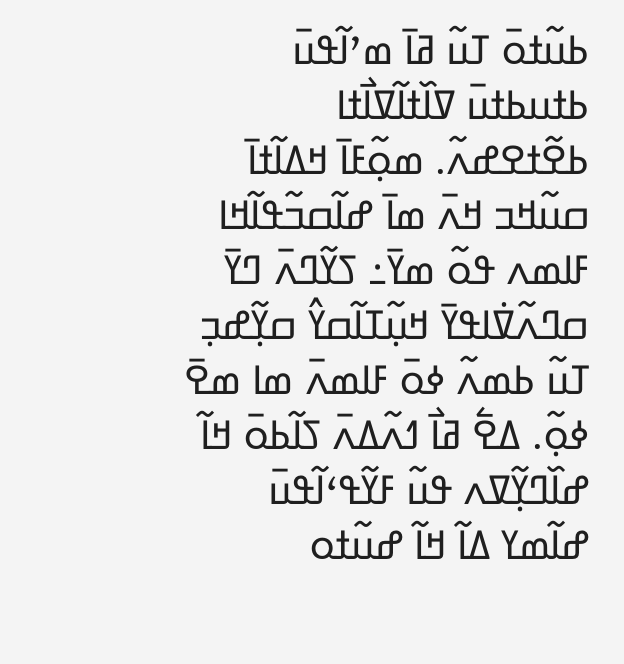ߕߎ߬ߙߋ߫ ߠߎ߬ ߥߊ߫ ߘߴߊ߬ߟߎ߫ ߕߙߎߕߙߎ߫ ߜߊ߰ߙߊ߬ߜߊ߯ߙߊ ߕߐ߬ߙߐߝߍ߬. ߘߋ߲߬ߓߊ߫ ߞߡߊ߬ߙߊ߫ ߛߎ߬ߞߏ ߞߍ߫ ߘߊ߫ ߝߊ߬ߛߏ߬ߟߊ߬ߞߊ ߓߊߘߍ ߟߋ߬ ߘߌ߫߸ ߖߌ߬ߣߍ߫ ߣߌ߫ ߛߣߍ߬ߜ߭ߊߟߌ߫ ߞߎ߲߬ߠߊ߬ߛߌ߮ ߛߌ߲߬ߝߏ߲ ߠߎ߬ ߕߘߍ߬ ߦߋ߫ ߓߊߘߍ߫ ߘߊ ߘߐ߫ ߦߋ߲߬. ߡߐ߱ ߥߊ߯ ߗߍ߬ߡߍ߫ ߖߊ߬ߕߋ߫ ߞߊ߬ ߝߊ߰ߣߌ߲߬ߜߍ ߟߎ߬ ߓߌ߬ߟߵߊ߬ߟߎ߫ ߝߊ߬ߘߌ ߡߊ߬ ߞߊ߬ ߝߎ߬ߙߋ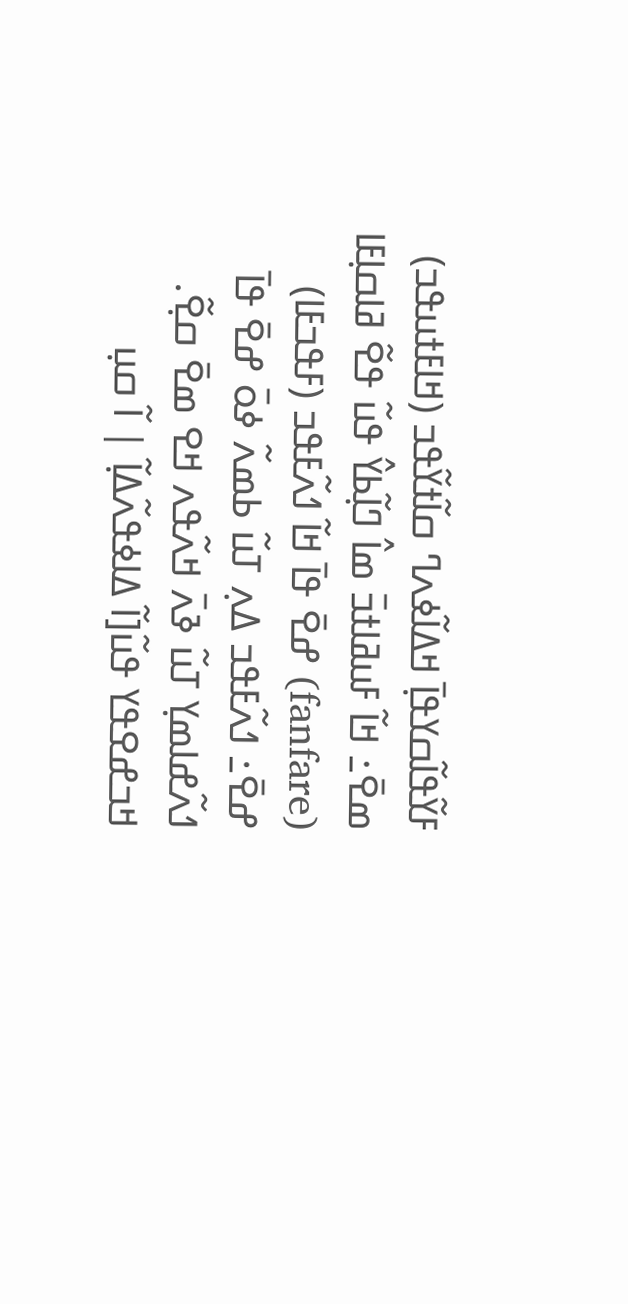ߓߌ߬ߟߊ߬ߛߌߟߊ߲߫ ߞߡߊ߬ߦߍߣ ߛߊ߬ߙߌ߬ߟߏ (ߞߊߓߙߎߟߏ) ߘߐ߫߸ ߞߊ߬ ߓߎߥߊߙߏ߫ ߘߊ߮ ߣߊ߲߬ߕߌ߮ ߟߎ߬ ߟߐ߬ ߥߊߛߊ߲ߓߊ (fanfare) ߝߐ߫ ߟߊ߫ ߞߊ߬ ߗߍ߬ߓߟߏ (ߓߟߏߓߊ) ߝߐ߫߸ ߗߍ߬ߓߟߏ ߡߍ߲ ߠߎ߬ ߕߘߍ߬ ߦߋ߫ ߝߐ߫ ߟߊ߫ ߗߍ߬ߝߊߘߌ߲ ߠߎ߬ ߢߍ߫ ߞߍ߬ߟߍ ߞߐ ߘߐ߫ ߛߐ߲߬.
ߞߏߝߐߟߌ ߟߎ߬[ߊ߬ ߡߊߦߟߍ߬ߡߊ߲߬ | ߊ߬ ߛߎ߲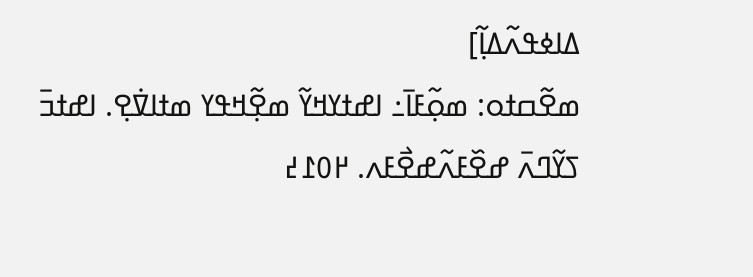ߡߊߦߟߍ߬ߡߊ߲߬]
ߘߐ߬ߛߙߋ: ߘߋ߲߬ߓߊ߫߸ ߊߝߙߌߞߌ߬ ߘߐ߲߬ߞߟߌ ߘߙߊߜ߭ߐ߲. ߊߝߙߏ߫ ߖߌ߬ߣߍ߫ ߝߐ߰ߓߍ߬ߝߐ߯ߓߍ. ߂߀߁߄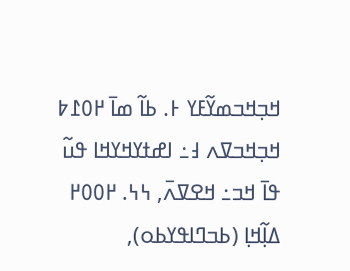ߞߏ߲ߞߏߘߌ߬ߓߌ ߅. ߕߊ߬ ߘߊ߫ ߂߀߁߈ ߞߏ߲ߞߏߜߍ ߃߸ ߊߝߙߌߞߌߞߊ ߟߎ߬ ߟߊ߫ ߞߏ߸ ߞߐߜߍ߫, ߆߆. ߂߀߀߂ ߡߊ߲߬ߞߊ߲ (ߕߏߣߊߟߌߕߋ),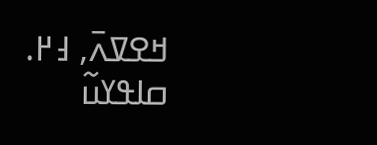ߞߐߜߍ߫, ߃߂. ߛߊߟߌߎ߬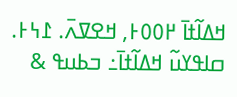ߞߡߊ߬ߙߊ߫ ߂߀߀߅, ߞߐߜߍ߫. ߁߆߅. ߛߊߟߌߎ߬ ߞߡߊ߬ߙߊ߫߸ ߏߕߎߟ &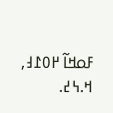ߓߋߞߊ߬ ߂߀߁߃, ߞ.߆߄.